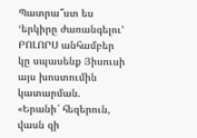Պատրա՞ստ ես ‘երկիրը ժառանգելու’
ԲՈԼՈՐՍ անհամբեր կը սպասենք Յիսուսի այս խոստումին կատարման. «Երանի՜ հեզերուն, վասն զի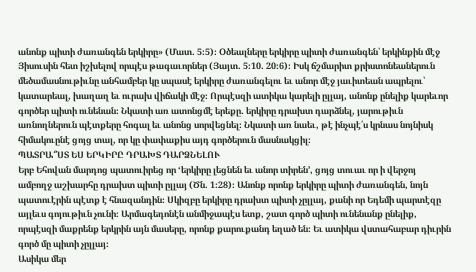անոնք պիտի ժառանգեն երկիրը» (Մատ. 5։5)։ Օծեալները երկիրը պիտի ժառանգեն՝ երկինքին մէջ Յիսուսին հետ իշխելով որպէս թագաւորներ (Յայտ. 5։10. 20։6)։ Իսկ ճշմարիտ քրիստոնեաներուն մեծամասնութիւնը անհամբեր կը սպասէ երկիրը ժառանգելու եւ անոր մէջ յաւիտեան ապրելու՝ կատարեալ, խաղաղ եւ ուրախ վիճակի մէջ։ Որպէսզի ատիկա կարելի ըլլայ, անոնք ընելիք կարեւոր գործեր պիտի ունենան։ Նկատի առ ատոնցմէ երեքը. երկիրը դրախտ դարձնել, յարութիւն առնողներուն պէտքերը հոգալ եւ անոնց սորվեցնել։ Նկատի առ նաեւ, թէ ինչպէ՛ս կրնաս նոյնիսկ հիմակուընէ ցոյց տալ, որ կը փափաքիս այդ գործերուն մասնակցիլ։
ՊԱՏՐԱ՞ՍՏ ԵՍ ԵՐԿԻՐԸ ԴՐԱԽՏ ԴԱՐՁՆԵԼՈՒ
Երբ Եհովան մարդոց պատուիրեց որ ‘երկիրը լեցնեն եւ անոր տիրեն’, ցոյց տուաւ որ ի վերջոյ ամբողջ աշխարհը դրախտ պիտի ըլլայ (Ծն. 1։28)։ Անոնք որոնք երկիրը պիտի ժառանգեն, նոյն պատուէրին պէտք է հնազանդին։ Սկիզբը երկիրը դրախտ պիտի չըլլայ, քանի որ Եդեմի պարտէզը այլեւս գոյութիւն չունի։ Արմագեդոնէն անմիջապէս ետք, շատ գործ պիտի ունենանք ընելիք, որպէսզի մաքրենք երկրին այն մասերը, որոնք քարուքանդ եղած են։ Եւ ատիկա վստահաբար դիւրին գործ մը պիտի չըլլայ։
Ասիկա մեր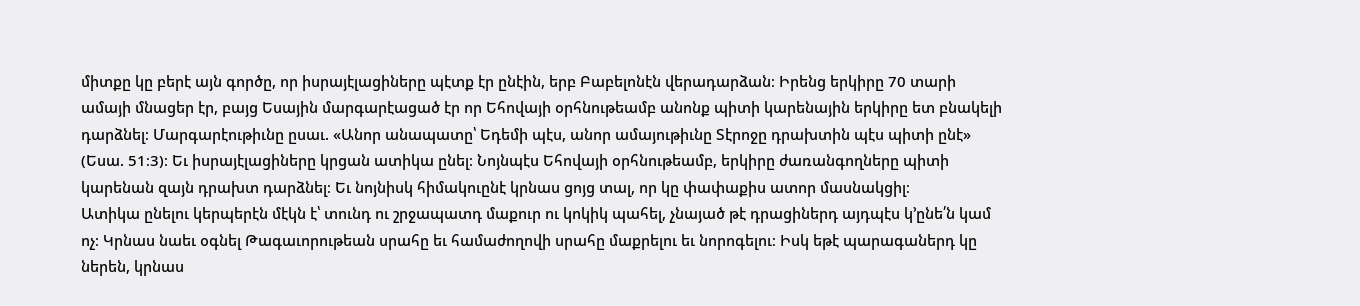միտքը կը բերէ այն գործը, որ իսրայէլացիները պէտք էր ընէին, երբ Բաբելոնէն վերադարձան։ Իրենց երկիրը 70 տարի ամայի մնացեր էր, բայց Եսային մարգարէացած էր որ Եհովայի օրհնութեամբ անոնք պիտի կարենային երկիրը ետ բնակելի դարձնել։ Մարգարէութիւնը ըսաւ. «Անոր անապատը՝ Եդեմի պէս, անոր ամայութիւնը Տէրոջը դրախտին պէս պիտի ընէ» (Եսա. 51։3)։ Եւ իսրայէլացիները կրցան ատիկա ընել։ Նոյնպէս Եհովայի օրհնութեամբ, երկիրը ժառանգողները պիտի կարենան զայն դրախտ դարձնել։ Եւ նոյնիսկ հիմակուընէ կրնաս ցոյց տալ, որ կը փափաքիս ատոր մասնակցիլ։
Ատիկա ընելու կերպերէն մէկն է՝ տունդ ու շրջապատդ մաքուր ու կոկիկ պահել, չնայած թէ դրացիներդ այդպէս կ’ընե՛ն կամ ոչ։ Կրնաս նաեւ օգնել Թագաւորութեան սրահը եւ համաժողովի սրահը մաքրելու եւ նորոգելու։ Իսկ եթէ պարագաներդ կը ներեն, կրնաս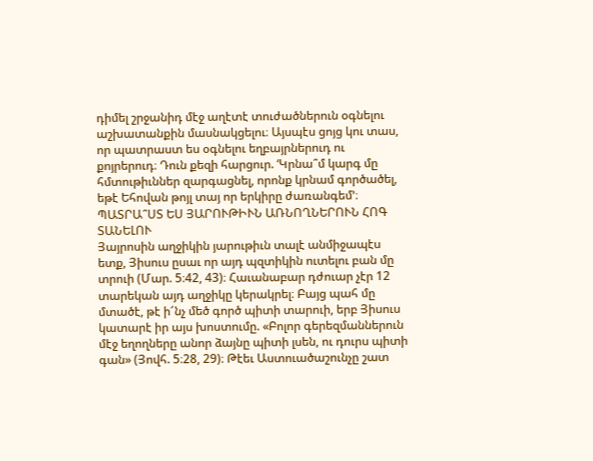դիմել շրջանիդ մէջ աղէտէ տուժածներուն օգնելու աշխատանքին մասնակցելու։ Այսպէս ցոյց կու տաս, որ պատրաստ ես օգնելու եղբայրներուդ ու քոյրերուդ։ Դուն քեզի հարցուր. ‘Կրնա՞մ կարգ մը հմտութիւններ զարգացնել, որոնք կրնամ գործածել, եթէ Եհովան թոյլ տայ որ երկիրը ժառանգեմ’։
ՊԱՏՐԱ՞ՍՏ ԵՍ ՅԱՐՈՒԹԻՒՆ ԱՌՆՈՂՆԵՐՈՒՆ ՀՈԳ ՏԱՆԵԼՈՒ
Յայրոսին աղջիկին յարութիւն տալէ անմիջապէս ետք, Յիսուս ըսաւ որ այդ պզտիկին ուտելու բան մը տրուի (Մար. 5։42, 43)։ Հաւանաբար դժուար չէր 12 տարեկան այդ աղջիկը կերակրել։ Բայց պահ մը մտածէ, թէ ի՜նչ մեծ գործ պիտի տարուի, երբ Յիսուս կատարէ իր այս խոստումը. «Բոլոր գերեզմաններուն մէջ եղողները անոր ձայնը պիտի լսեն, ու դուրս պիտի գան» (Յովհ. 5։28, 29)։ Թէեւ Աստուածաշունչը շատ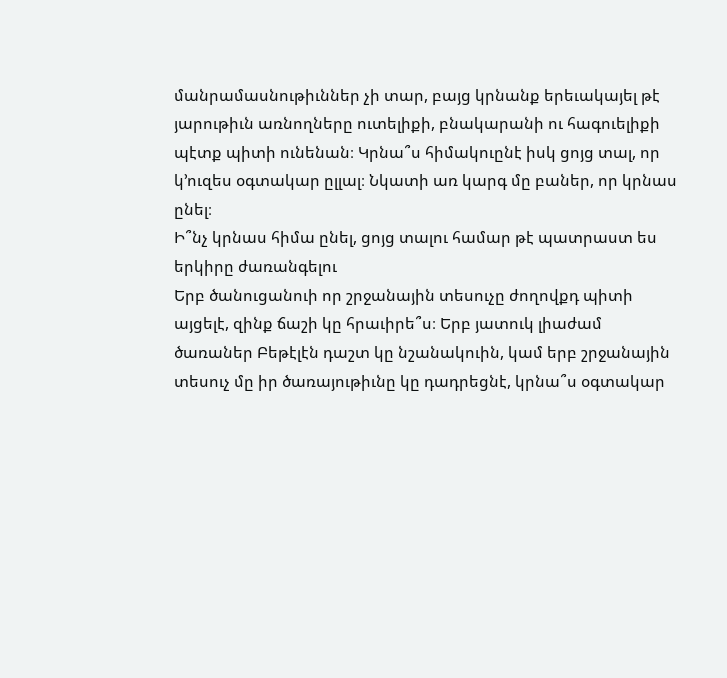մանրամասնութիւններ չի տար, բայց կրնանք երեւակայել թէ յարութիւն առնողները ուտելիքի, բնակարանի ու հագուելիքի պէտք պիտի ունենան։ Կրնա՞ս հիմակուընէ իսկ ցոյց տալ, որ կ’ուզես օգտակար ըլլալ։ Նկատի առ կարգ մը բաներ, որ կրնաս ընել։
Ի՞նչ կրնաս հիմա ընել, ցոյց տալու համար թէ պատրաստ ես երկիրը ժառանգելու
Երբ ծանուցանուի որ շրջանային տեսուչը ժողովքդ պիտի այցելէ, զինք ճաշի կը հրաւիրե՞ս։ Երբ յատուկ լիաժամ ծառաներ Բեթէլէն դաշտ կը նշանակուին, կամ երբ շրջանային տեսուչ մը իր ծառայութիւնը կը դադրեցնէ, կրնա՞ս օգտակար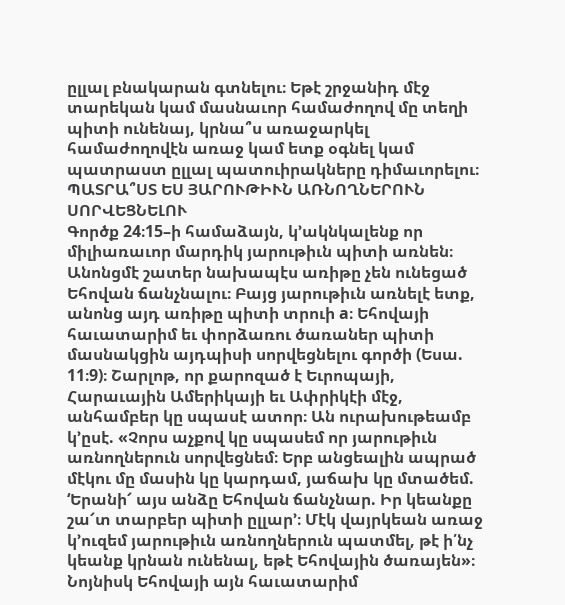ըլլալ բնակարան գտնելու։ Եթէ շրջանիդ մէջ տարեկան կամ մասնաւոր համաժողով մը տեղի պիտի ունենայ, կրնա՞ս առաջարկել համաժողովէն առաջ կամ ետք օգնել կամ պատրաստ ըլլալ պատուիրակները դիմաւորելու։
ՊԱՏՐԱ՞ՍՏ ԵՍ ՅԱՐՈՒԹԻՒՆ ԱՌՆՈՂՆԵՐՈՒՆ ՍՈՐՎԵՑՆԵԼՈՒ
Գործք 24։15–ի համաձայն, կ’ակնկալենք որ միլիառաւոր մարդիկ յարութիւն պիտի առնեն։ Անոնցմէ շատեր նախապէս առիթը չեն ունեցած Եհովան ճանչնալու։ Բայց յարութիւն առնելէ ետք, անոնց այդ առիթը պիտի տրուի a։ Եհովայի հաւատարիմ եւ փորձառու ծառաներ պիտի մասնակցին այդպիսի սորվեցնելու գործի (Եսա. 11։9)։ Շարլոթ, որ քարոզած է Եւրոպայի, Հարաւային Ամերիկայի եւ Ափրիկէի մէջ, անհամբեր կը սպասէ ատոր։ Ան ուրախութեամբ կ’ըսէ. «Չորս աչքով կը սպասեմ որ յարութիւն առնողներուն սորվեցնեմ։ Երբ անցեալին ապրած մէկու մը մասին կը կարդամ, յաճախ կը մտածեմ. ‘Երանի՜ այս անձը Եհովան ճանչնար. Իր կեանքը շա՜տ տարբեր պիտի ըլլար’։ Մէկ վայրկեան առաջ կ’ուզեմ յարութիւն առնողներուն պատմել, թէ ի՛նչ կեանք կրնան ունենալ, եթէ Եհովային ծառայեն»։
Նոյնիսկ Եհովայի այն հաւատարիմ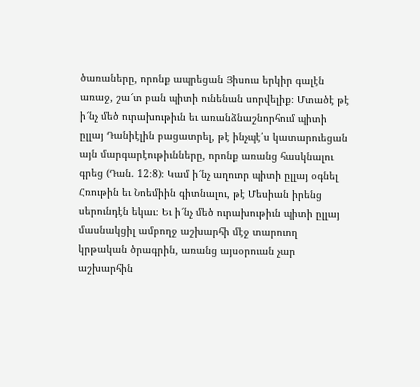ծառաները, որոնք ապրեցան Յիսուս երկիր գալէն առաջ, շա՜տ բան պիտի ունենան սորվելիք։ Մտածէ թէ ի՜նչ մեծ ուրախութիւն եւ առանձնաշնորհում պիտի ըլլայ Դանիէլին բացատրել, թէ ինչպէ՛ս կատարուեցան այն մարգարէութիւնները, որոնք առանց հասկնալու գրեց (Դան. 12։8)։ Կամ ի՜նչ աղուոր պիտի ըլլայ օգնել Հռութին եւ Նոեմիին գիտնալու, թէ Մեսիան իրենց սերունդէն եկաւ։ Եւ ի՜նչ մեծ ուրախութիւն պիտի ըլլայ մասնակցիլ ամբողջ աշխարհի մէջ տարուող կրթական ծրագրին, առանց այսօրուան չար աշխարհին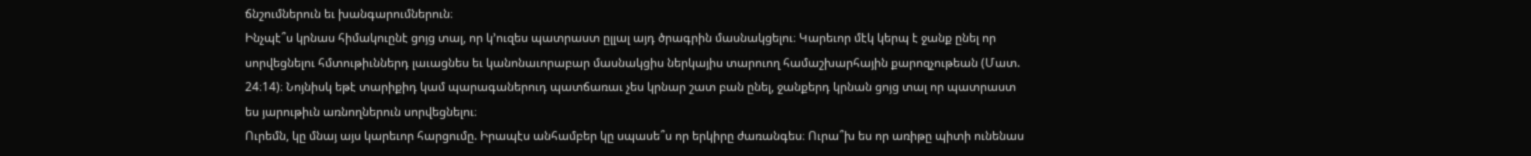ճնշումներուն եւ խանգարումներուն։
Ինչպէ՞ս կրնաս հիմակուընէ ցոյց տալ, որ կ’ուզես պատրաստ ըլլալ այդ ծրագրին մասնակցելու։ Կարեւոր մէկ կերպ է ջանք ընել որ սորվեցնելու հմտութիւններդ լաւացնես եւ կանոնաւորաբար մասնակցիս ներկայիս տարուող համաշխարհային քարոզչութեան (Մատ. 24։14)։ Նոյնիսկ եթէ տարիքիդ կամ պարագաներուդ պատճառաւ չես կրնար շատ բան ընել, ջանքերդ կրնան ցոյց տալ որ պատրաստ ես յարութիւն առնողներուն սորվեցնելու։
Ուրեմն, կը մնայ այս կարեւոր հարցումը. Իրապէս անհամբեր կը սպասե՞ս որ երկիրը ժառանգես։ Ուրա՞խ ես որ առիթը պիտի ունենաս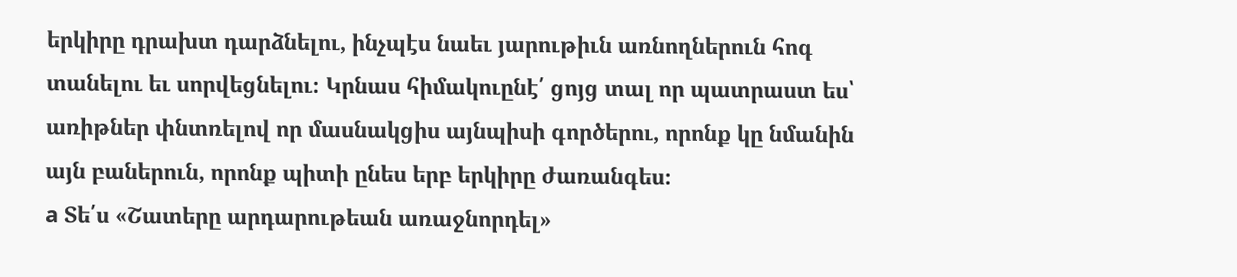երկիրը դրախտ դարձնելու, ինչպէս նաեւ յարութիւն առնողներուն հոգ տանելու եւ սորվեցնելու։ Կրնաս հիմակուընէ՛ ցոյց տալ որ պատրաստ ես՝ առիթներ փնտռելով որ մասնակցիս այնպիսի գործերու, որոնք կը նմանին այն բաներուն, որոնք պիտի ընես երբ երկիրը ժառանգես։
a Տե՛ս «Շատերը արդարութեան առաջնորդել»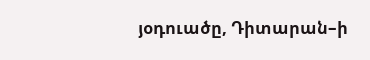յօդուածը, Դիտարան–ի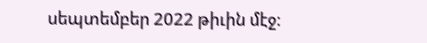սեպտեմբեր 2022 թիւին մէջ։